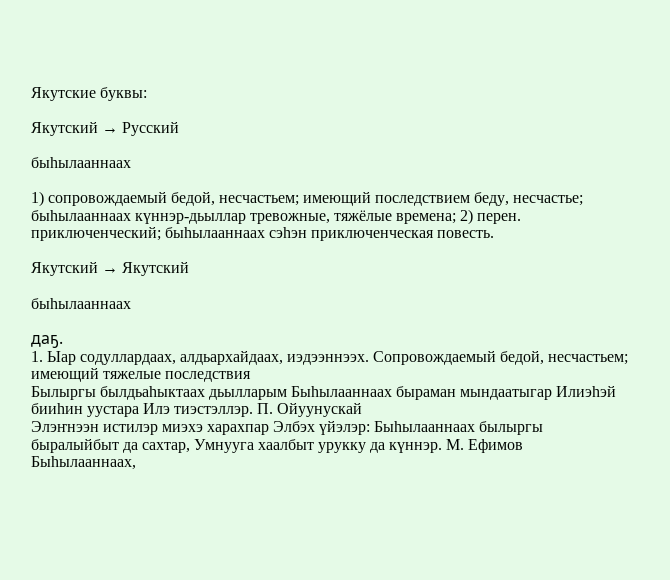Якутские буквы:

Якутский → Русский

быһылааннаах

1) сопровождаемый бедой, несчастьем; имеющий последствием беду, несчастье; быһылааннаах күннэр-дьыллар тревожные, тяжёлые времена; 2) перен. приключенческий; быһылааннаах сэһэн приключенческая повесть.

Якутский → Якутский

быһылааннаах

даҕ.
1. Ыар содуллардаах, алдьархайдаах, иэдээннээх. Сопровождаемый бедой, несчастьем; имеющий тяжелые последствия
Былыргы былдьаһыктаах дьылларым Быһылааннаах быраман мындаатыгар Илиэһэй бииһин уустара Илэ тиэстэллэр. П. Ойуунускай
Элэҥнээн истилэр миэхэ харахпар Элбэх үйэлэр: Быһылааннаах былыргы быралыйбыт да сахтар, Умнууга хаалбыт урукку да күннэр. М. Ефимов
Быһылааннаах,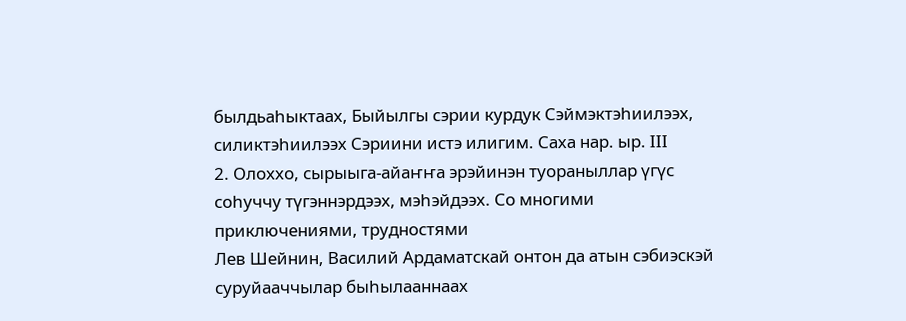былдьаһыктаах, Быйылгы сэрии курдук Сэймэктэһиилээх, силиктэһиилээх Сэриини истэ илигим. Саха нар. ыр. III
2. Олоххо, сырыыга-айаҥҥа эрэйинэн туораныллар үгүс соһуччу түгэннэрдээх, мэһэйдээх. Со многими приключениями, трудностями
Лев Шейнин, Василий Ардаматскай онтон да атын сэбиэскэй суруйааччылар быһылааннаах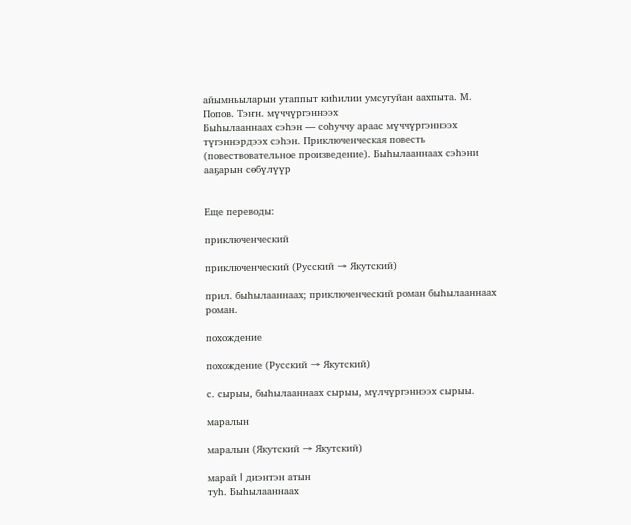айымньыларын утаппыт киһилии умсугуйан аахпыта. М. Попов. Тэҥн. мүччүргэннээх
Быһылааннаах сэһэн — соһуччу араас мүччүргэннээх түгэннэрдээх сэһэн. Приключенческая повесть (повествовательное произведение). Быһылааннаах сэһэни ааҕарын сөбүлүүр


Еще переводы:

приключенческий

приключенческий (Русский → Якутский)

прил. быһылааннаах; приключенческий роман быһылааннаах роман.

похождение

похождение (Русский → Якутский)

с. сырыы, быһылааннаах сырыы, мүлчүргэннээх сырыы.

маралын

маралын (Якутский → Якутский)

марай I диэнтэн атын
туһ. Быһылааннаах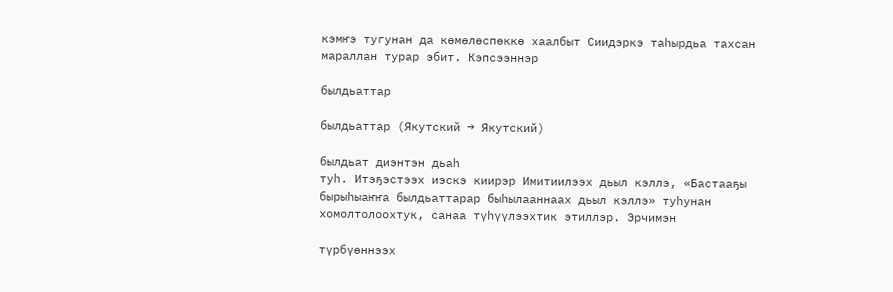кэмҥэ тугунан да көмөлөспөккө хаалбыт Сиидэркэ таһырдьа тахсан мараллан турар эбит. Кэпсээннэр

былдьаттар

былдьаттар (Якутский → Якутский)

былдьат диэнтэн дьаһ
туһ. Итэҕэстээх иэскэ киирэр Имитиилээх дьыл кэллэ, «Бастааҕы бырыһыаҥҥа былдьаттарар быһылааннаах дьыл кэллэ» туһунан хомолтолоохтук, санаа түһүүлээхтик этиллэр. Эрчимэн

түрбүөннээх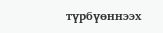түрбүөннээх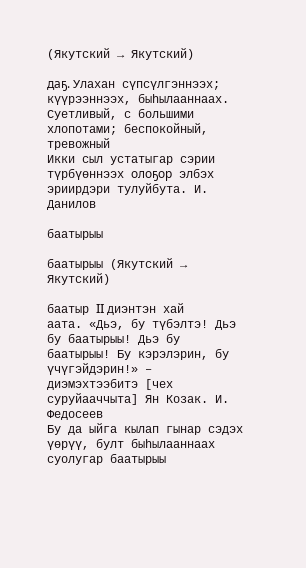(Якутский → Якутский)

даҕ. Улахан сүпсүлгэннээх; күүрээннээх, быһылааннаах. Суетливый, с большими хлопотами; беспокойный, тревожный
Икки сыл устатыгар сэрии түрбүөннээх олоҕор элбэх эриирдэри тулуйбута. И. Данилов

баатырыы

баатырыы (Якутский → Якутский)

баатыр II диэнтэн хай
аата. «Дьэ, бу түбэлтэ! Дьэ бу баатырыы! Дьэ бу баатырыы! Бу кэрэлэрин, бу үчүгэйдэрин!» – диэмэхтээбитэ [чех суруйааччыта] Ян Козак. И. Федосеев
Бу да ыйга кылап гынар сэдэх үөрүү, булт быһылааннаах суолугар баатырыы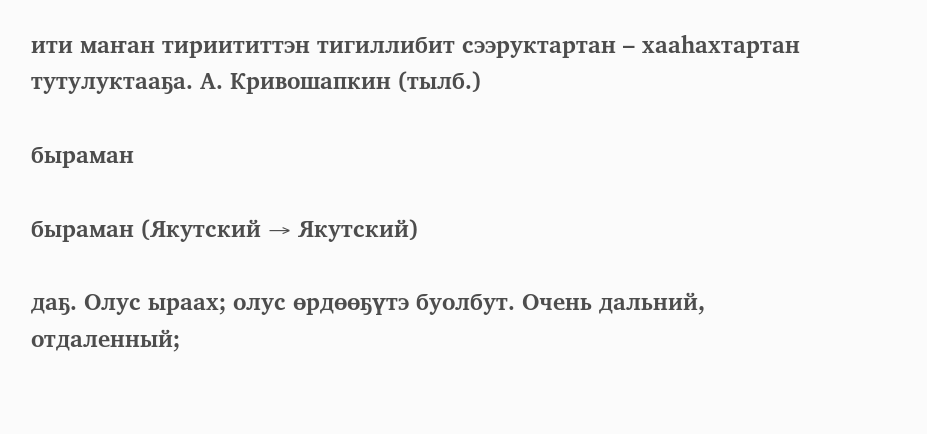ити маҥан тириититтэн тигиллибит сээруктартан – хааһахтартан тутулуктааҕа. А. Кривошапкин (тылб.)

быраман

быраман (Якутский → Якутский)

даҕ. Олус ыраах; олус өрдөөҕүтэ буолбут. Очень дальний, отдаленный;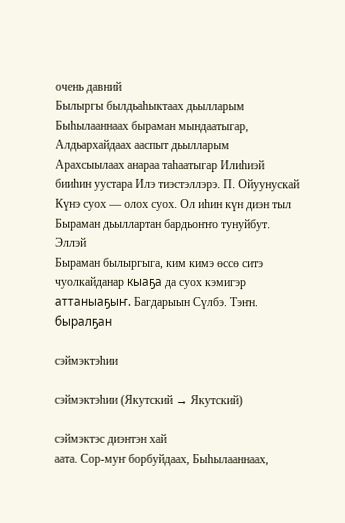очень давний
Былыргы былдьаһыктаах дьылларым Быһылааннаах быраман мындаатыгар, Алдьархайдаах ааспыт дьылларым Арахсыылаах анараа таһаатыгар Илиһиэй бииһин уустара Илэ тиэстэллэрэ. П. Ойуунускай
Күнэ суох — олох суох. Ол иһин күн диэн тыл Быраман дьыллартан бардьоҥҥо тунуйбут. Эллэй
Быраман былыргыга, ким кимэ өссө ситэ чуолкайданар кыаҕа да суох кэмигэр аттаныаҕыҥ. Багдарыын Сүлбэ. Тэҥн. быралҕан

сэймэктэһии

сэймэктэһии (Якутский → Якутский)

сэймэктэс диэнтэн хай
аата. Сор-муҥ борбуйдаах, Быһылааннаах,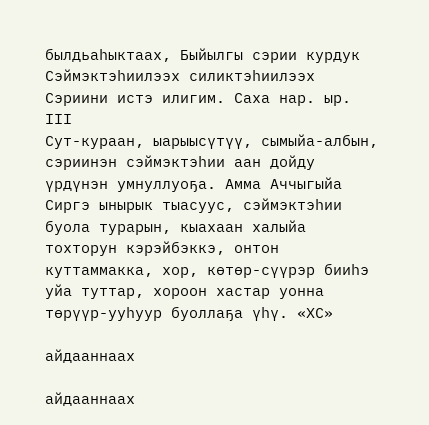былдьаһыктаах, Быйылгы сэрии курдук Сэймэктэһиилээх силиктэһиилээх Сэриини истэ илигим. Саха нар. ыр. III
Сут-кураан, ыарыысүтүү, сымыйа-албын, сэриинэн сэймэктэһии аан дойду үрдүнэн умнуллуоҕа. Амма Аччыгыйа
Сиргэ ынырык тыасуус, сэймэктэһии буола турарын, кыахаан халыйа тохторун кэрэйбэккэ, онтон куттаммакка, хор, көтөр-сүүрэр бииһэ уйа туттар, хороон хастар уонна төрүүр-ууһуур буоллаҕа үһү. «ХС»

айдааннаах

айдааннаах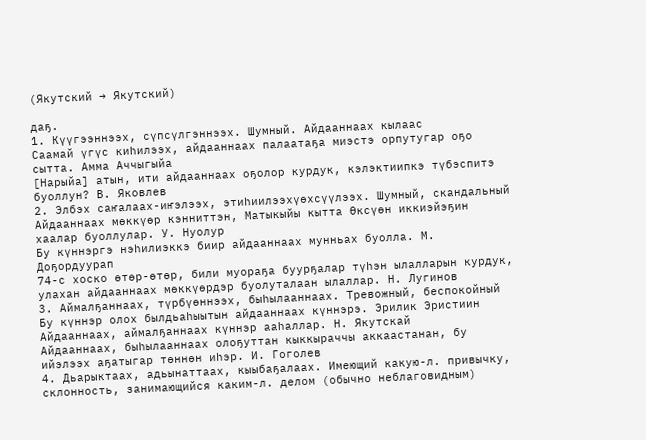(Якутский → Якутский)

даҕ.
1. Күүгээннээх, сүпсүлгэннээх. Шумный. Айдааннаах кылаас
Саамай үгүс киһилээх, айдааннаах палаатаҕа миэстэ орпутугар оҕо сытта. Амма Аччыгыйа
[Нарыйа] атын, ити айдааннаах оҕолор курдук, кэлэктиипкэ түбэспитэ буоллун? В. Яковлев
2. Элбэх саҥалаах-иҥэлээх, этиһиилээхүөхсүүлээх. Шумный, скандальный
Айдааннаах мөккүөр кэнниттэн, Матыкыйы кытта Өксүөн иккиэйэҕин хаалар буоллулар. У. Нуолур
Бу күннэргэ нэһилиэккэ биир айдааннаах мунньах буолла. М. Доҕордуурап
74-с хоско өтөр-өтөр, били муораҕа буурҕалар түһэн ылалларын курдук, улахан айдааннаах мөккүөрдэр буолуталаан ылаллар. Н. Лугинов
3. Аймалҕаннаах, түрбүөннээх, быһылааннаах. Тревожный, беспокойный
Бу күннэр олох былдьаһыытын айдааннаах күннэрэ. Эрилик Эристиин
Айдааннаах, аймалҕаннаах күннэр ааһаллар. Н. Якутскай
Айдааннаах, быһылааннаах олоҕуттан кыккыраччы аккаастанан, бу ийэлээх аҕатыгар төннөн иһэр. И. Гоголев
4. Дьарыктаах, адьынаттаах, кыыбаҕалаах. Имеющий какую-л. привычку, склонность, занимающийся каким-л. делом (обычно неблаговидным)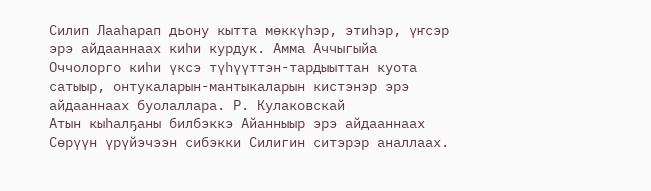Силип Лааһарап дьону кытта мөккүһэр, этиһэр, үҥсэр эрэ айдааннаах киһи курдук. Амма Аччыгыйа
Оччолорго киһи үксэ түһүүттэн-тардыыттан куота сатыыр, онтукаларын-мантыкаларын кистэнэр эрэ айдааннаах буолаллара. Р. Кулаковскай
Атын кыһалҕаны билбэккэ Айанныыр эрэ айдааннаах Сөрүүн үрүйэчээн сибэкки Силигин ситэрэр аналлаах.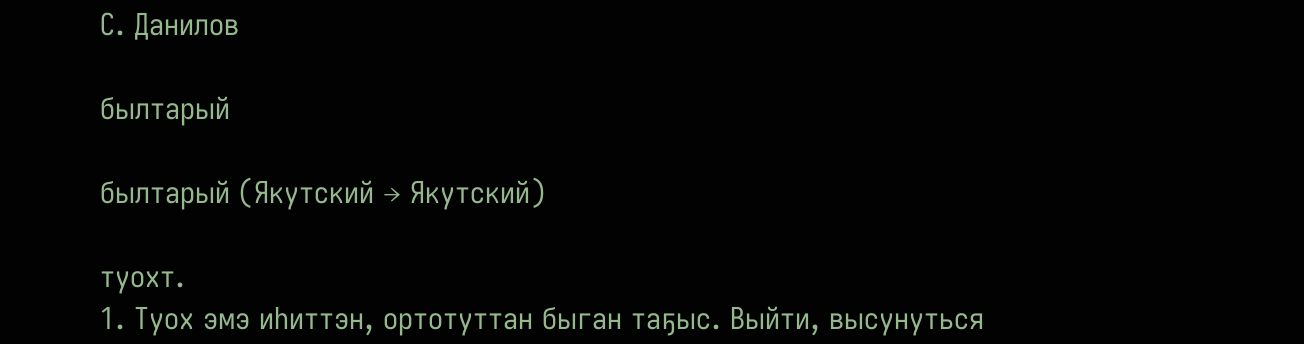С. Данилов

былтарый

былтарый (Якутский → Якутский)

туохт.
1. Туох эмэ иһиттэн, ортотуттан быган таҕыс. Выйти, высунуться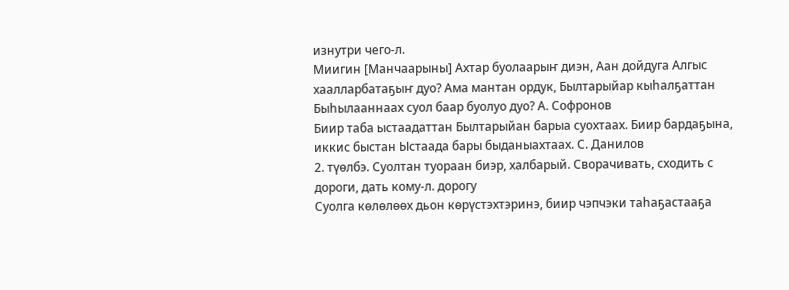изнутри чего-л.
Миигин [Манчаарыны] Ахтар буолаарыҥ диэн, Аан дойдуга Алгыс хаалларбатаҕыҥ дуо? Ама мантан ордук, Былтарыйар кыһалҕаттан Быһылааннаах суол баар буолуо дуо? А. Софронов
Биир таба ыстаадаттан Былтарыйан барыа суохтаах. Биир бардаҕына, иккис быстан Ыстаада бары быданыахтаах. С. Данилов
2. түөлбэ. Суолтан туораан биэр, халбарый. Сворачивать, сходить с дороги, дать кому-л. дорогу
Суолга көлөлөөх дьон көрүстэхтэринэ, биир чэпчэки таһаҕастааҕа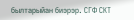былтарыйан биэрэр. СГФ СКТ